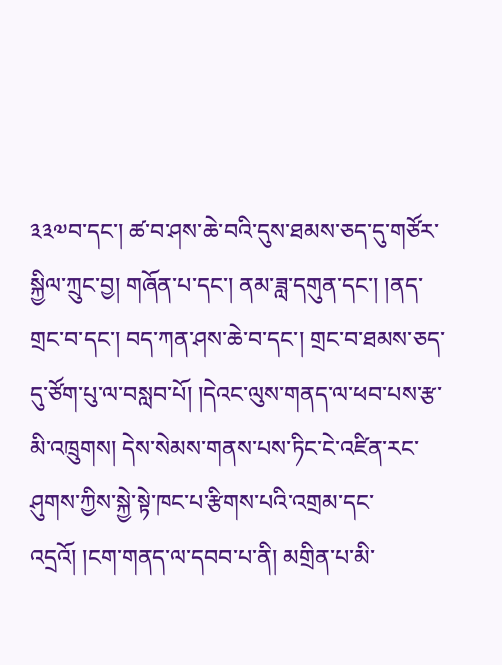༣༣༧བ་དང་། ཚ་བ་ཤས་ཆེ་བའི་དུས་ཐམས་ཅད་དུ་གཙོར་སྐྱིལ་ཀྲུང་བྱ། གཞོན་པ་དང་། ནམ་ཟླ་དགུན་དང་། །ནད་གྲང་བ་དང་། བད་ཀན་ཤས་ཆེ་བ་དང་། གྲང་བ་ཐམས་ཅད་དུ་ཙོག་པུ་ལ་བསླབ་པོ། །དེའང་ལུས་གནད་ལ་ཕབ་པས་རྩ་མི་འཁྲུགས། དེས་སེམས་གནས་པས་ཏིང་ངེ་འཛིན་རང་ཤུགས་ཀྱིས་སྐྱེ་སྟེ་ཁང་པ་རྩིགས་པའི་འགྲམ་དང་འདྲའོ། །ངག་གནད་ལ་དབབ་པ་ནི། མགྲིན་པ་མི་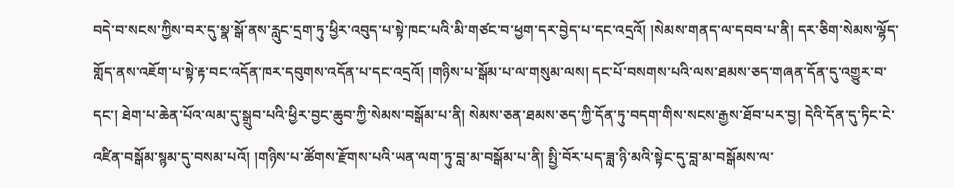བདེ་བ་སངས་ཀྱིས་བར་དུ་སྣ་སྒོ་ནས་རླུང་དྲག་ཏུ་ཕྱིར་འབུད་པ་སྟེ་ཁང་པའི་མི་གཙང་བ་ཕྱག་དར་བྱེད་པ་དང་འདྲའོ། །སེམས་གནད་ལ་དབབ་པ་ནི། དར་ཅིག་སེམས་ལྷོད་གློད་ནས་འཇོག་པ་སྟེ་རྟ་བང་འདོན་ཁར་དབུགས་འདོན་པ་དང་འདྲའོ། །གཉིས་པ་སྒོམ་པ་ལ་གསུམ་ལས། དང་པོ་བསགས་པའི་ལས་ཐམས་ཅད་གཞན་དོན་དུ་འགྱུར་བ་དང་། ཐེག་པ་ཆེན་པོའ་ལམ་དུ་སྒྲུབ་པའི་ཕྱིར་བྱང་ཆུབ་ཀྱི་སེམས་བསྒོམ་པ་ནི། སེམས་ཅན་ཐམས་ཅད་ཀྱི་དོན་ཏུ་བདག་གིས་སངས་རྒྱས་ཐོབ་པར་བྱ། དེའི་དོན་དུ་ཏིང་ངེ་འཛིན་བསྒོམ་སྙམ་དུ་བསམ་པའོ། །གཉིས་པ་ཚོགས་རྫོགས་པའི་ཡན་ལག་ཏུ་བླ་མ་བསྒོམ་པ་ནི། སྤྱི་བོར་པད་ཟླ་ཉི་མའི་སྟེང་དུ་བླ་མ་བསྒོམས་ལ་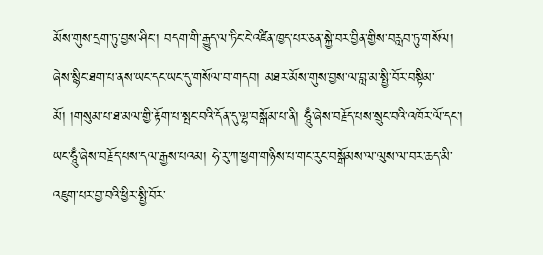མོས་གུས་དྲག་ཏུ་བྱས་ཤིང་། བདག་གི་རྒྱུད་ལ་ཏིང་ངེ་འཛིན་ཁྱད་པར་ཅན་སྐྱེ་བར་བྱིན་གྱིས་བརླབ་ཏུ་གསོལ། ཞེས་སྙིང་ཐག་པ་ནས་ཡང་དང་ཡང་དུ་གསོལ་བ་གདབ། མཐར་མོས་གུས་བྱས་ལ་བླ་མ་སྤྱི་བོར་བསྟིམ་མོ། །གསུམ་པ་ཐ་མལ་གྱི་རྟོག་པ་སྤང་བའི་དོན་དུ་ལྷ་བསྒོམ་པ་ནི། ཧཱུྃ་ཞེས་བརྗོད་པས་སྲུང་བའི་འཁོར་ལོ་དང་། ཡང་ཧཱུྃ་ཞེས་བརྗོད་པས་དལ་རྒྱས་པའམ། ཧེ་རུ་ཀ་ཕྱག་གཉིས་པ་གང་རུང་བསྒོམས་ལ་ལུས་ལ་བར་ཆད་མི་འཇུག་པར་བྱ་བའི་ཕྱིར་སྤྱི་བོར་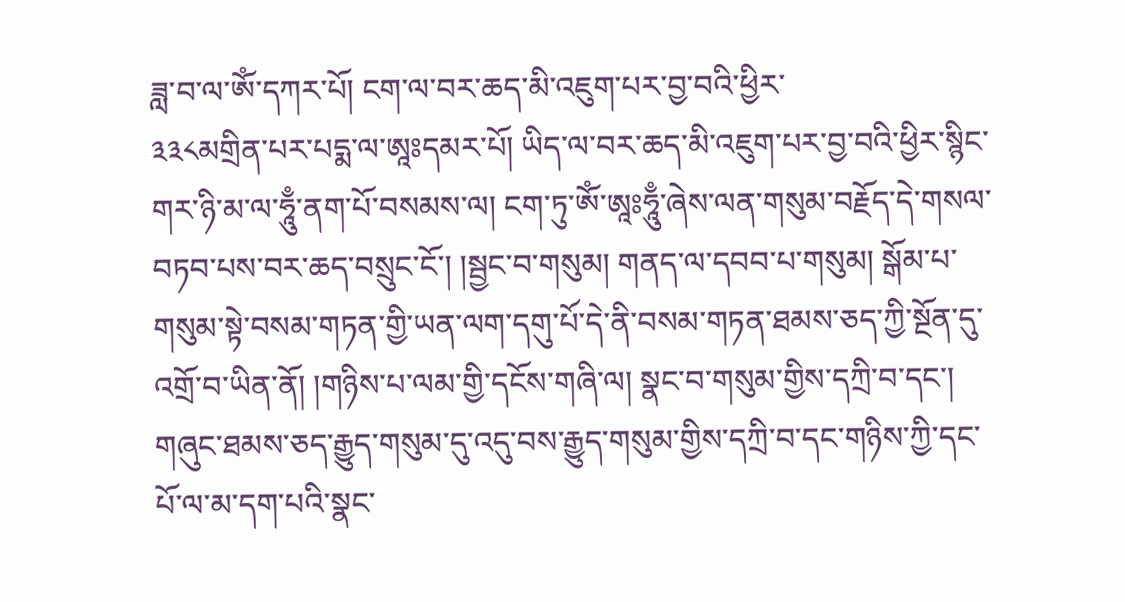ཟླ་བ་ལ་ༀ་དཀར་པོ། ངག་ལ་བར་ཆད་མི་འཇུག་པར་བྱ་བའི་ཕྱིར་
༣༣༨མགྲིན་པར་པདྨ་ལ་ཨཱཿདམར་པོ། ཡིད་ལ་བར་ཆད་མི་འཇུག་པར་བྱ་བའི་ཕྱིར་སྙིང་གར་ཉི་མ་ལ་ཧཱུྃ་ནག་པོ་བསམས་ལ། ངག་ཏུ་ༀ་ཨཱཿཧཱུྃ་ཞེས་ལན་གསུམ་བརྗོད་དེ་གསལ་བཏབ་པས་བར་ཆད་བསྲུང་ངོ་། །སྦྱང་བ་གསུམ། གནད་ལ་དབབ་པ་གསུམ། སྒོམ་པ་གསུམ་སྟེ་བསམ་གཏན་གྱི་ཡན་ལག་དགུ་པོ་དེ་ནི་བསམ་གཏན་ཐམས་ཅད་ཀྱི་སྔོན་དུ་འགྲོ་བ་ཡིན་ནོ། །གཉིས་པ་ལམ་གྱི་དངོས་གཞི་ལ། སྣང་བ་གསུམ་གྱིས་དཀྲི་བ་དང་། གཞུང་ཐམས་ཅད་རྒྱུད་གསུམ་དུ་འདུ་བས་རྒྱུད་གསུམ་གྱིས་དཀྲི་བ་དང་གཉིས་ཀྱི་དང་པོ་ལ་མ་དག་པའི་སྣང་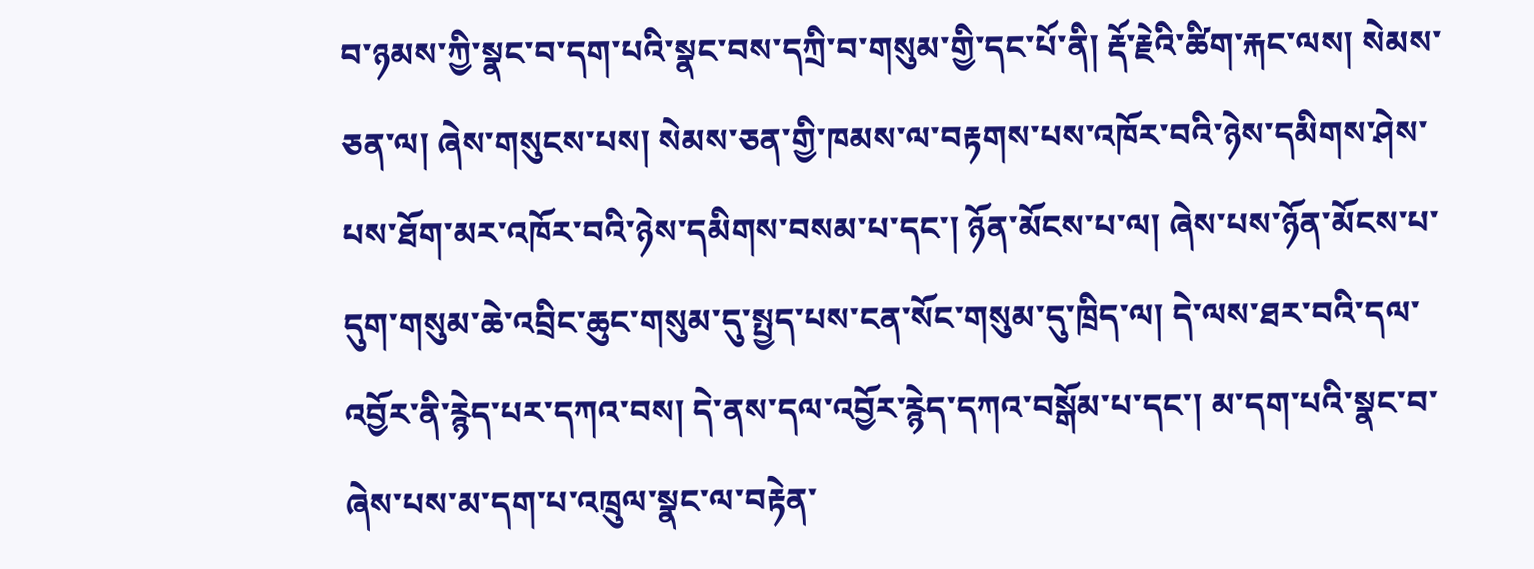བ་ཉམས་ཀྱི་སྣང་བ་དག་པའི་སྣང་བས་དཀྲི་བ་གསུམ་གྱི་དང་པོ་ནི། རྡོ་རྗེའི་ཚིག་རྐང་ལས། སེམས་ཅན་ལ། ཞེས་གསུངས་པས། སེམས་ཅན་གྱི་ཁམས་ལ་བརྟགས་པས་འཁོར་བའི་ཉེས་དམིགས་ཤེས་པས་ཐོག་མར་འཁོར་བའི་ཉེས་དམིགས་བསམ་པ་དང་། ཉོན་མོངས་པ་ལ། ཞེས་པས་ཉོན་མོངས་པ་དུག་གསུམ་ཆེ་འབྲིང་ཆུང་གསུམ་དུ་སྤྱད་པས་ངན་སོང་གསུམ་དུ་ཁྲིད་ལ། དེ་ལས་ཐར་བའི་དལ་འབྱོར་ནི་རྙེད་པར་དཀའ་བས། དེ་ནས་དལ་འབྱོར་རྙེད་དཀའ་བསྒོམ་པ་དང་། མ་དག་པའི་སྣང་བ་ཞེས་པས་མ་དག་པ་འཁྲུལ་སྣང་ལ་བརྟེན་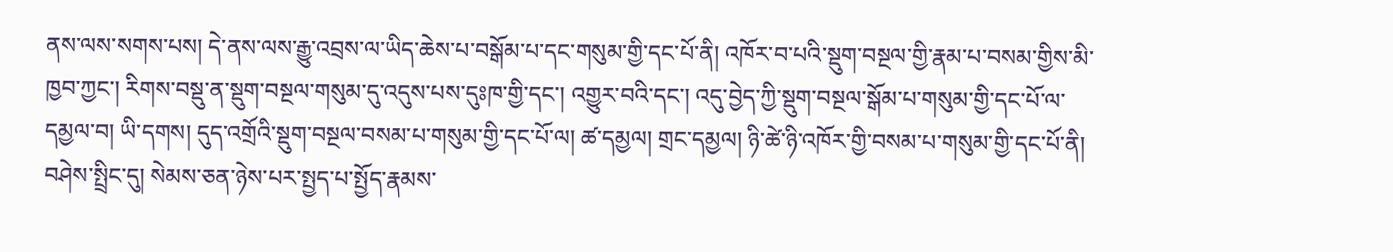ནས་ལས་སགས་པས། དེ་ནས་ལས་རྒྱུ་འབྲས་ལ་ཡིད་ཆེས་པ་བསྒོམ་པ་དང་གསུམ་གྱི་དང་པོ་ནི། འཁོར་བ་པའི་སྡུག་བསྔལ་གྱི་རྣམ་པ་བསམ་གྱིས་མི་ཁྱབ་ཀྱང་། རིགས་བསྡུ་ན་སྡུག་བསྔལ་གསུམ་དུ་འདུས་པས་དུཿཁ་གྱི་དང་། འགྱུར་བའི་དང་། འདུ་བྱེད་ཀྱི་སྡུག་བསྔལ་སྒོམ་པ་གསུམ་གྱི་དང་པོ་ལ་དམྱལ་བ། ཡི་དགས། དུད་འགྲོའི་སྡུག་བསྔལ་བསམ་པ་གསུམ་གྱི་དང་པོ་ལ། ཚ་དམྱལ། གྲང་དམྱལ། ཉི་ཚེ་ཉི་འཁོར་གྱི་བསམ་པ་གསུམ་གྱི་དང་པོ་ནི། བཤེས་སྤྲིང་དུ། སེམས་ཅན་ཉེས་པར་སྤྱད་པ་སྤྱོད་རྣམས་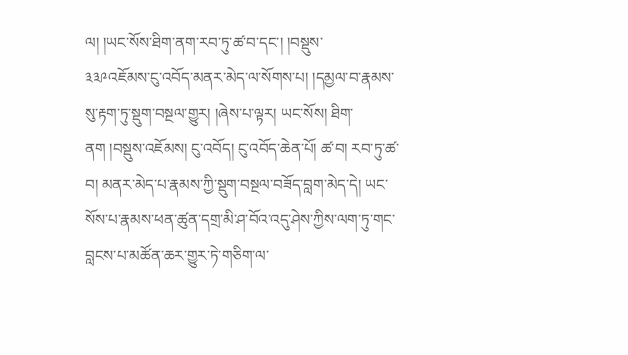ལ། །ཡང་སོས་ཐིག་ནག་རབ་ཏུ་ཚ་བ་དང་། །བསྡུས་
༣༣༩འཇོམས་ངུ་འབོད་མནར་མེད་ལ་སོགས་པ། །དམྱལ་བ་རྣམས་སུ་རྟག་ཏུ་སྡུག་བསྔལ་གྱུར། །ཞེས་པ་ལྟར། ཡང་སོས། ཐིག་ནག །བསྡུས་འཇོམས། ངུ་འབོད། ངུ་འབོད་ཆེན་པོ། ཚ་བ། རབ་ཏུ་ཚ་བ། མནར་མེད་པ་རྣམས་ཀྱི་སྡུག་བསྔལ་བཟོད་བླག་མེད་དེ། ཡང་སོས་པ་རྣམས་ཕན་ཚུན་དགྲ་མི་ཤ་བོའ་འདུ་ཤེས་ཀྱིས་ལག་ཏུ་གང་བླངས་པ་མཚོན་ཆར་གྱུར་ཏེ་གཅིག་ལ་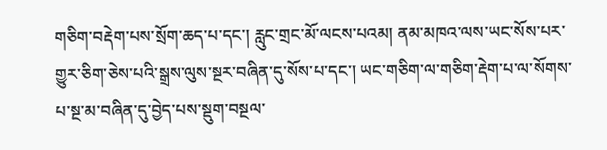གཅིག་བརྡེག་པས་སྲོག་ཆད་པ་དང་། རླུང་གྲང་མོ་ལངས་པའམ། ནམ་མཁའ་ལས་ཡང་སོས་པར་གྱུར་ཅིག་ཅེས་པའི་སྒྲས་ལུས་སྔར་བཞིན་དུ་སོས་པ་དང་། ཡང་གཅིག་ལ་གཅིག་རྡེག་པ་ལ་སོགས་པ་སྔ་མ་བཞིན་དུ་བྱེད་པས་སྡུག་བསྔལ་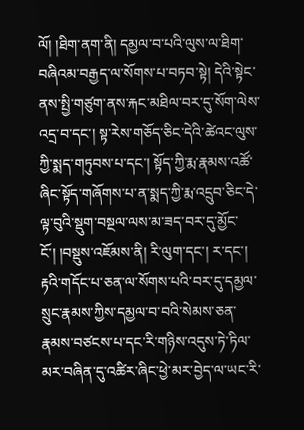ལོ། །ཐིག་ནག་ནི། དམྱལ་བ་པའི་ལུས་ལ་ཐིག་བཞིའམ་བརྒྱད་ལ་སོགས་པ་བཏབ་སྟེ། དེའི་སྟེང་ནས་སྤྱི་གཙུག་ནས་རྐང་མཐིལ་བར་དུ་སོག་ལེས་འདྲ་བ་དང་། སྟ་རེས་གཅོད་ཅིང་དེའི་ཚེའང་ལུས་ཀྱི་སྨད་གཏུབས་པ་དང་། སྟོད་ཀྱི་རྨ་རྣམས་འཚོ་ཞིང་སྟོད་གཞོགས་པ་ན་སྨད་ཀྱི་རྨ་འདྲུབ་ཅིང་དེ་ལྟ་བུའི་སྡུག་བསྔལ་ལས་མ་ཟད་བར་དུ་མྱོང་ངོ་། །བསྡུས་འཇོམས་ནི། རི་ལུག་དང་། ར་དང་། རྟའི་གདོང་པ་ཅན་ལ་སོགས་པའི་བར་དུ་དམྱལ་སྲུང་རྣམས་ཀྱིས་དམྱལ་བ་བའི་སེམས་ཅན་རྣམས་བཙངས་པ་དང་རི་གཉིས་འདུས་ཏེ་ཏིལ་མར་བཞིན་དུ་འཚིར་ཞིང་ཕྱེ་མར་བྱེད་ལ་ཡང་རི་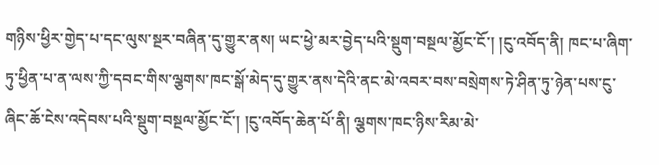གཉིས་ཕྱིར་གྱེད་པ་དང་ལུས་སྔར་བཞིན་དུ་གྱུར་ནས། ཡང་ཕྱེ་མར་བྱེད་པའི་སྡུག་བསྔལ་མྱོང་ངོ་། །ངུ་འབོད་ནི། ཁང་པ་ཞིག་ཏུ་ཕྱིན་པ་ན་ལས་ཀྱི་དབང་གིས་ལྕགས་ཁང་སྒོ་མེད་དུ་གྱུར་ནས་དེའི་ནང་མེ་འབར་བས་བསྲེགས་ཏེ་ཤིན་ཏུ་ཉེན་པས་ངུ་ཞིང་ཆོ་ངེས་འདེབས་པའི་སྡུག་བསྔལ་མྱོང་ངོ་། །ངུ་འབོད་ཆེན་པོ་ནི། ལྕགས་ཁང་ཉིས་རིམ་མེ་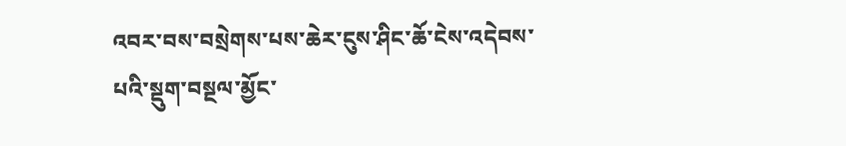འབར་བས་བསྲེགས་པས་ཆེར་ངུས་ཤིང་ཆོ་ངེས་འདེབས་པའི་སྡུག་བསྔལ་མྱོང་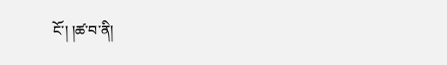ངོ་། །ཚ་བ་ནི།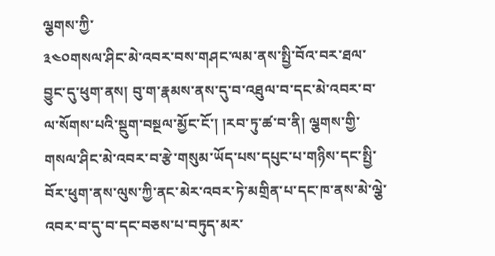ལྕགས་ཀྱི་
༣༤༠གསལ་ཤིང་མེ་འབར་བས་གཤང་ལམ་ནས་སྤྱི་བོའ་བར་ཐལ་བྱུང་དུ་ཕུག་ནས། བུ་ག་རྣམས་ནས་དུ་བ་འཐུལ་བ་དང་མེ་འབར་བ་ལ་སོགས་པའི་སྡུག་བསྔལ་མྱོང་ངོ་། །རབ་ཏུ་ཚ་བ་ནི། ལྕགས་གྱི་གསལ་ཤིང་མེ་འབར་བ་རྩེ་གསུམ་ཡོད་པས་དཔུང་པ་གཉིས་དང་སྤྱི་བོར་ཕུག་ནས་ལུས་ཀྱི་ནང་མེར་འབར་ཏེ་མགྲིན་པ་དང་ཁ་ནས་མེ་ལྕེ་འབར་བ་དུ་བ་དང་བཅས་པ་བཏུད་མར་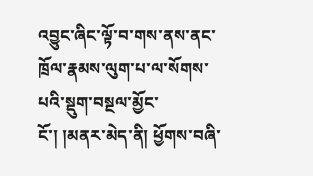འབྱུང་ཞིང་ལྟོ་བ་གས་ནས་ནང་ཁྲོལ་རྣམས་ལུག་པ་ལ་སོགས་པའི་སྡུག་བསྔལ་མྱོང་ངོ་། །མནར་མེད་ནི། ཕྱོགས་བཞི་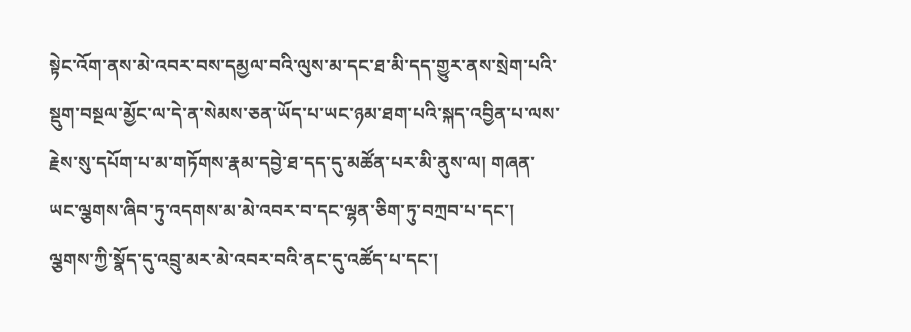སྟེང་འོག་ནས་མེ་འབར་བས་དམྱལ་བའི་ལུས་མ་དང་ཐ་མི་དད་གྱུར་ནས་སྲེག་པའི་སྡུག་བསྔལ་མྱོང་ལ་དེ་ན་སེམས་ཅན་ཡོད་པ་ཡང་ཉམ་ཐག་པའི་སྐད་འབྱིན་པ་ལས་རྗེས་སུ་དཔོག་པ་མ་གཏོགས་རྣམ་དབྱེ་ཐ་དད་དུ་མཚོན་པར་མི་ནུས་ལ། གཞན་ཡང་ལྕགས་ཞིབ་ཏུ་འདགས་མ་མེ་འབར་བ་དང་ལྷན་ཅིག་ཏུ་བཀྲབ་པ་དང་། ལྕགས་ཀྱི་སྣོད་དུ་འབྲུ་མར་མེ་འབར་བའི་ནང་དུ་འཚོད་པ་དང་།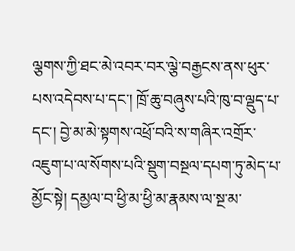ལྕགས་ཀྱི་ཐང་མེ་འབར་བར་ལྕེ་བརྒྱངས་ནས་ཕུར་པས་འདེབས་པ་དང་། ཁྲོ་ཆུ་བཞུས་པའི་ཁུ་བ་ལྡུད་པ་དང་། བྱེ་མ་མེ་སྟགས་འཕྲོ་བའི་ས་གཞིར་འགྲོར་འཇུག་པ་ལ་སོགས་པའི་སྡུག་བསྔལ་དཔག་ཏུ་མེད་པ་མྱོང་སྟེ། དམྱལ་བ་ཕྱི་མ་ཕྱི་མ་རྣམས་ལ་སྔ་མ་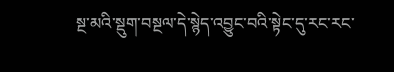སྔ་མའི་སྡུག་བསྔལ་དེ་སྙེད་འབྱུང་བའི་སྟེང་དུ་རང་རང་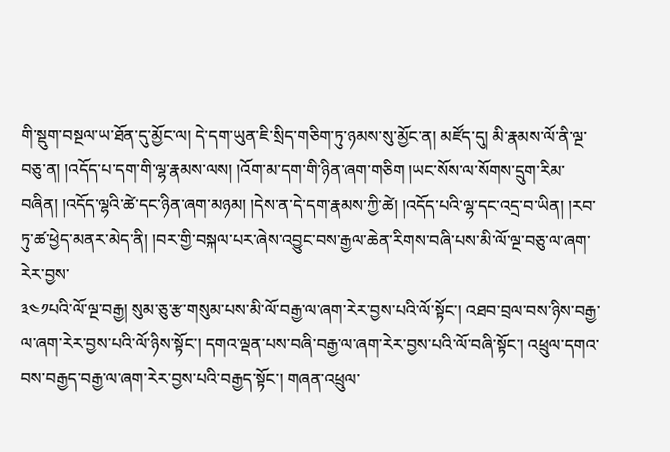གི་སྡུག་བསྔལ་ཡ་ཐོན་དུ་མྱོང་ལ། དེ་དག་ཡུན་ཇི་སྲིད་གཅིག་ཏུ་ཉམས་སུ་མྱོང་ན། མཛོད་དུ། མི་རྣམས་ལོ་ནི་ལྔ་བཅུ་ན། །འདོད་པ་དག་གི་ལྷ་རྣམས་ལས། །འོག་མ་དག་གི་ཉིན་ཞག་གཅིག །ཡང་སོས་ལ་སོགས་དྲུག་རིམ་བཞིན། །འདོད་ལྷའི་ཚེ་དང་ཉིན་ཞག་མཉམ། །དེས་ན་དེ་དག་རྣམས་ཀྱི་ཚེ། །འདོད་པའི་ལྷ་དང་འདྲ་བ་ཡིན། །རབ་ཏུ་ཚ་ཕྱེད་མནར་མེད་ནི། །བར་གྱི་བསྐལ་པར་ཞེས་འབྱུང་བས་རྒྱལ་ཆེན་རིགས་བཞི་པས་མི་ལོ་ལྔ་བཅུ་ལ་ཞག་རེར་བྱས་
༣༤༡པའི་ལོ་ལྔ་བརྒྱ། སུམ་ཅུ་རྩ་གསུམ་པས་མི་ལོ་བརྒྱ་ལ་ཞག་རེར་བྱས་པའི་ལོ་སྟོང་། འཐབ་བྲལ་བས་ཉིས་བརྒྱ་ལ་ཞག་རེར་བྱས་པའི་ལོ་ཉིས་སྟོང་། དགའ་ལྡན་པས་བཞི་བརྒྱ་ལ་ཞག་རེར་བྱས་པའི་ལོ་བཞི་སྟོང་། འཕྲུལ་དགའ་བས་བརྒྱད་བརྒྱ་ལ་ཞག་རེར་བྱས་པའི་བརྒྱད་སྟོང་། གཞན་འཕྲུལ་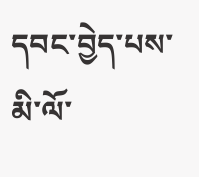དབང་བྱེད་པས་མི་ལོ་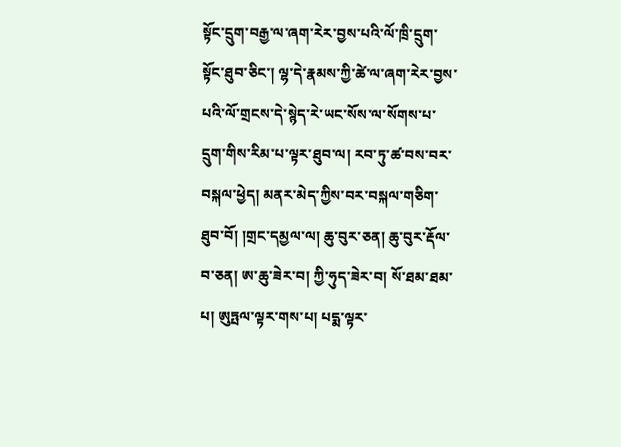སྟོང་དྲུག་བརྒྱ་ལ་ཞག་རེར་བྱས་པའི་ལོ་ཁྲི་དྲུག་སྟོང་ཐུབ་ཅིང་། ལྷ་དེ་རྣམས་ཀྱི་ཚེ་ལ་ཞག་རེར་བྱས་པའི་ལོ་གྲངས་དེ་སྙེད་རེ་ཡང་སོས་ལ་སོགས་པ་དྲུག་གིས་རིམ་པ་ལྟར་ཐུབ་ལ། རབ་ཏུ་ཚ་བས་བར་བསྐལ་ཕྱེད། མནར་མེད་ཀྱིས་བར་བསྐལ་གཅིག་ཐུབ་བོ། །གྲང་དམྱལ་ལ། ཆུ་བུར་ཅན། ཆུ་བུར་རྡོལ་བ་ཅན། ཨ་ཆུ་ཟེར་བ། ཀྱི་ཧུད་ཟེར་བ། སོ་ཐམ་ཐམ་པ། ཨུཏྤལ་ལྟར་གས་པ། པདྨ་ལྟར་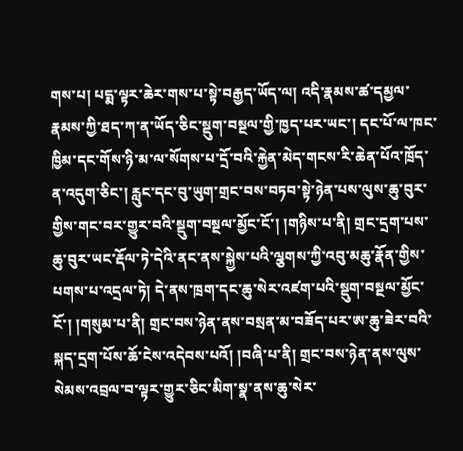གས་པ། པདྨ་ལྟར་ཆེར་གས་པ་སྟེ་བརྒྱད་ཡོད་ལ། འདི་རྣམས་ཚ་དམྱལ་རྣམས་ཀྱི་ཐད་ཀ་ན་ཡོད་ཅིང་སྡུག་བསྔལ་གྱི་ཁྱད་པར་ཡང་། དང་པོ་ལ་ཁང་ཁྱིམ་དང་གོས་ཉི་མ་ལ་སོགས་པ་དྲོ་བའི་རྐྱེན་མེད་གངས་རི་ཆེན་པོའ་ཁྲོད་ན་འདུག་ཅིང་། རླུང་དང་བུ་ཡུག་གྲང་བས་བཏབ་སྟེ་ཉེན་པས་ལུས་ཆུ་བུར་གྱིས་གང་བར་གྱུར་བའི་སྡུག་བསྔལ་མྱོང་ངོ་། །གཉིས་པ་ནི། གྲང་དྲག་པས་ཆུ་བུར་ཡང་རྡོལ་ཏེ་དེའི་ནང་ནས་སྐྱེས་པའི་ལྕགས་ཀྱི་འབུ་མཆུ་རྣོན་གྱིས་པགས་པ་འདྲལ་ཏེ། དེ་ནས་ཁྲག་དང་ཆུ་སེར་འཛག་པའི་སྡུག་བསྔལ་མྱོང་ངོ་། །གསུམ་པ་ནི། གྲང་བས་ཉེན་ནས་བསྲན་མ་བཟོད་པར་ཨ་ཆུ་ཟེར་བའི་སྐད་དྲག་པོས་ཆོ་ངེས་འདེབས་པའོ། །བཞི་པ་ནི། གྲང་བས་ཉེན་ནས་ལུས་སེམས་འབྲལ་བ་ལྟར་གྱུར་ཅིང་མིག་སྣ་ནས་ཆུ་སེར་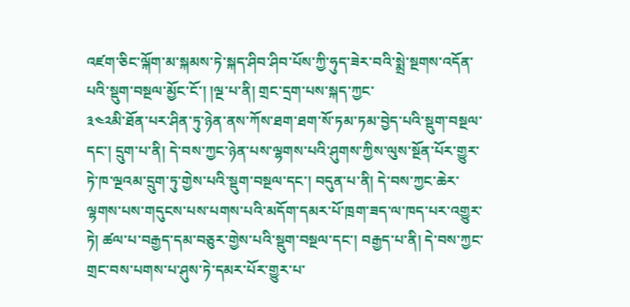འཛག་ཅིང་ལྐོག་མ་སྐམས་ཏེ་སྐད་ཤིབ་ཤིབ་པོས་ཀྱི་ཧུད་ཟེར་བའི་སྨྲེ་སྔགས་འདོན་པའི་སྡུག་བསྔལ་མྱོང་ངོ་། །ལྔ་པ་ནི། གྲང་དྲག་པས་སྐད་ཀྱང་
༣༤༢མི་ཐོན་པར་ཤིན་ཏུ་ཉེན་ནས་ཀོས་ཐག་ཐག་སོ་ཏམ་ཏམ་བྱེད་པའི་སྡུག་བསྔལ་དང་། དྲུག་པ་ནི། དེ་བས་ཀྱང་ཉེན་པས་ལྷགས་པའི་ཤུགས་ཀྱིས་ལུས་སྔོན་པོར་གྱུར་ཏེ་ཁ་ལྔའམ་དྲུག་ཏུ་གྱེས་པའི་སྡུག་བསྔལ་དང་། བདུན་པ་ནི། དེ་བས་ཀྱང་ཆེར་ལྷགས་པས་གདུངས་པས་པགས་པའི་མདོག་དམར་པོ་ཁྲག་ཟད་ལ་ཁད་པར་འགྱུར་ཏེ། ཚལ་པ་བརྒྱད་དམ་བཅུར་གྱེས་པའི་སྡུག་བསྔལ་དང་། བརྒྱད་པ་ནི། དེ་བས་ཀྱང་གྲང་བས་པགས་པ་ཤུས་ཏེ་དམར་པོར་གྱུར་པ་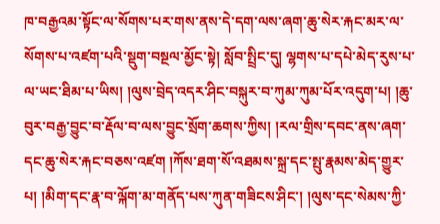ཁ་བརྒྱའམ་སྟོང་ལ་སོགས་པར་གས་ནས་དེ་དག་ལས་ཞག་ཆུ་སེར་རྐང་མར་ལ་སོགས་པ་འཛག་པའི་སྡུག་བསྔལ་མྱོང་སྟེ། སློབ་སྤྲིང་དུ། ལྷགས་པ་དཔེ་མེད་རུས་པ་ལ་ཡང་ཐིམ་པ་ཡིས། །ལུས་བྲེད་འདར་ཤིང་བསྐུར་བ་ཀུམ་ཀུམ་པོར་འདུག་པ། །ཆུ་བུར་བརྒྱ་བྱུང་བ་རྡོལ་བ་ལས་བྱུང་སྲོག་ཆགས་ཀྱིས། །རལ་གྲིས་དབང་ནས་ཞག་དང་ཆུ་སེར་རྐང་བཅས་འཛག །ཀོས་ཐག་སོ་འཐམས་སྐྲ་དང་སྤུ་རྣམས་མེད་གྱུར་པ། །མིག་དང་རྣ་བ་ལྐོག་མ་གནོད་པས་ཀུན་གཟིངས་ཤིང་། །ལུས་དང་སེམས་ཀྱི་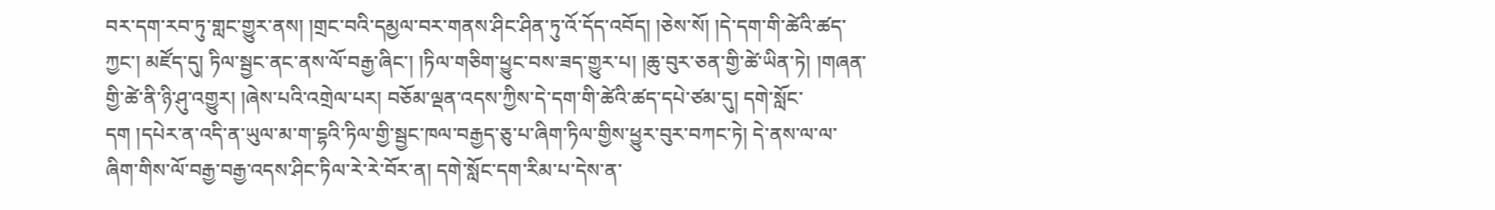བར་དག་རབ་ཏུ་གླང་གྱུར་ནས། །གྲང་བའི་དམྱལ་བར་གནས་ཤིང་ཤིན་ཏུ་འོ་དོད་འབོད། །ཅེས་སོ། །དེ་དག་གི་ཚེའི་ཚད་ཀྱང་། མཛོད་དུ། ཏིལ་སྦྱང་ནང་ནས་ལོ་བརྒྱ་ཞིང་། །ཏིལ་གཅིག་ཕྱུང་བས་ཟད་གྱུར་པ། །ཆུ་བུར་ཅན་གྱི་ཚེ་ཡིན་ཏེ། །གཞན་གྱི་ཚེ་ནི་ཉི་ཤུ་འགྱུར། །ཞེས་པའི་འགྲེལ་པར། བཅོམ་ལྡན་འདས་ཀྱིས་དེ་དག་གི་ཚེའི་ཚད་དཔེ་ཙམ་དུ། དགེ་སློང་དག །དཔེར་ན་འདི་ན་ཡུལ་མ་ག་དྷའི་ཏིལ་གྱི་སྦྱང་ཁལ་བརྒྱད་ཅུ་པ་ཞིག་ཏིལ་གྱིས་ཕྱུར་བུར་བཀང་ཏེ། དེ་ནས་ལ་ལ་ཞིག་གིས་ལོ་བརྒྱ་བརྒྱ་འདས་ཤིང་ཏིལ་རེ་རེ་བོར་ན། དགེ་སློང་དག་རིམ་པ་དེས་ན་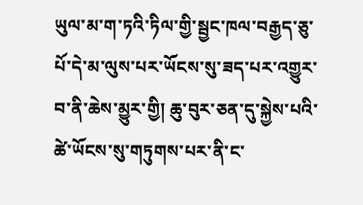ཡུལ་མ་ག་ཏའི་ཏིལ་གྱི་སྦྱང་ཁལ་བརྒྱད་ཅུ་པོ་དེ་མ་ལུས་པར་ཡོངས་སུ་ཟད་པར་འགྱུར་བ་ནི་ཆེས་མྱུར་གྱི། ཆུ་བུར་ཅན་དུ་སྐྱེས་པའི་ཚེ་ཡོངས་སུ་གཏུགས་པར་ནི་ང་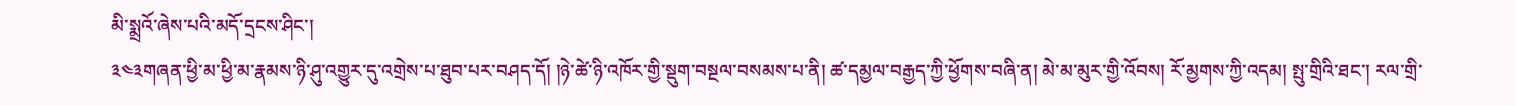མི་སྨྲའོ་ཞེས་པའི་མདོ་དྲངས་ཤིང་།
༣༤༣གཞན་ཕྱི་མ་ཕྱི་མ་རྣམས་ཉི་ཤུ་འགྱུར་དུ་འགྲེས་པ་ཐུབ་པར་བཤད་དོ། །ཉེ་ཚེ་ཉི་འཁོར་གྱི་སྡུག་བསྔལ་བསམས་པ་ནི། ཚ་དམྱལ་བརྒྱད་ཀྱི་ཕྱོགས་བཞི་ན། མེ་མ་མུར་གྱི་འོབས། རོ་མྱགས་ཀྱི་འདམ། སྤུ་གྲིའི་ཐང་། རལ་གྲི་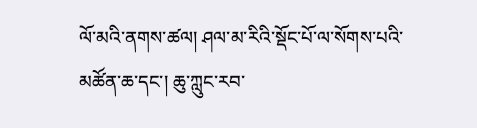ལོ་མའི་ནགས་ཚལ། ཤལ་མ་རིའི་སྡོང་པོ་ལ་སོགས་པའི་མཚོན་ཆ་དང་། ཆུ་ཀླུང་རབ་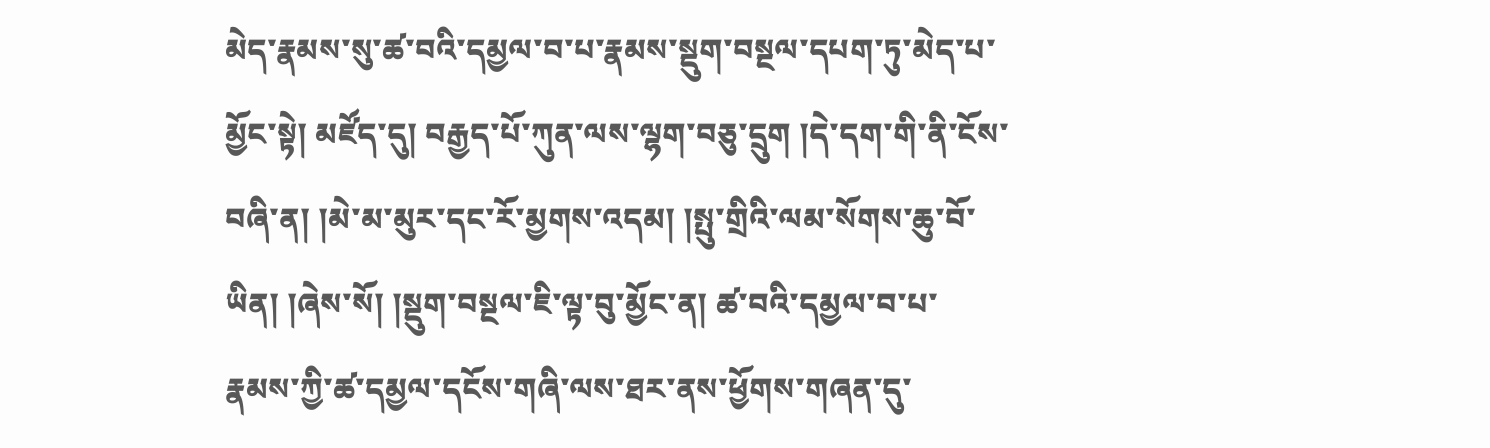མེད་རྣམས་སུ་ཚ་བའི་དམྱལ་བ་པ་རྣམས་སྡུག་བསྔལ་དཔག་ཏུ་མེད་པ་མྱོང་སྟེ། མཛོད་དུ། བརྒྱད་པོ་ཀུན་ལས་ལྷག་བཅུ་དྲུག །དེ་དག་གི་ནི་ངོས་བཞི་ན། །མེ་མ་མུར་དང་རོ་མྱགས་འདམ། །སྤུ་གྲིའི་ལམ་སོགས་ཆུ་བོ་ཡིན། །ཞེས་སོ། །སྡུག་བསྔལ་ཇི་ལྟ་བུ་མྱོང་ན། ཚ་བའི་དམྱལ་བ་པ་རྣམས་ཀྱི་ཚ་དམྱལ་དངོས་གཞི་ལས་ཐར་ནས་ཕྱོགས་གཞན་དུ་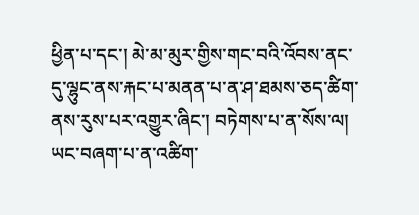ཕྱིན་པ་དང་། མེ་མ་མུར་གྱིས་གང་བའི་འོབས་ནང་དུ་ལྷུང་ནས་རྐང་པ་མནན་པ་ན་ཤ་ཐམས་ཅད་ཚིག་ནས་རུས་པར་འགྱུར་ཞིང་། བཏེགས་པ་ན་སོས་ལ། ཡང་བཞག་པ་ན་འཚིག་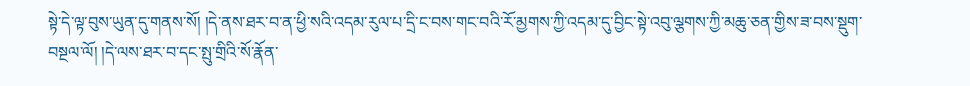སྟེ་དེ་ལྟ་བུས་ཡུན་དུ་གནས་སོ། །དེ་ནས་ཐར་བ་ན་ཕྱི་སའི་འདམ་རུལ་པ་དྲི་ང་བས་གང་བའི་རོ་མྱགས་ཀྱི་འདམ་དུ་བྱིང་སྟེ་འབུ་ལྕགས་ཀྱི་མཆུ་ཅན་གྱིས་ཟ་བས་སྡུག་བསྔལ་ལོ། །དེ་ལས་ཐར་བ་དང་སྤུ་གྲིའི་སོ་རྣོན་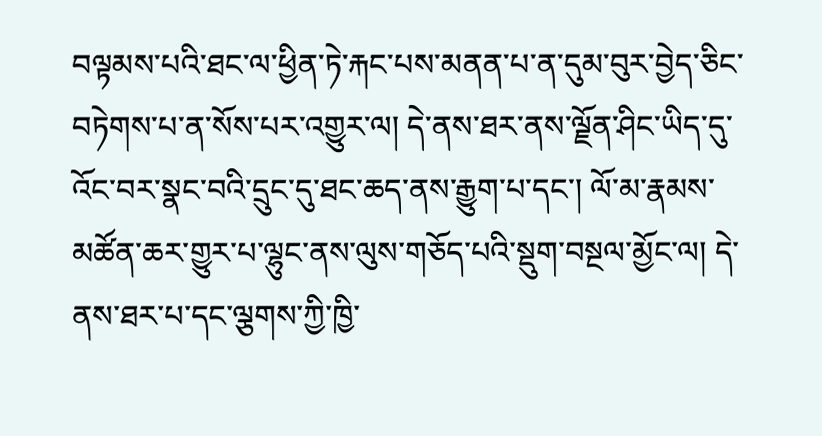བལྟམས་པའི་ཐང་ལ་ཕྱིན་ཏེ་རྐང་པས་མནན་པ་ན་དུམ་བུར་བྱེད་ཅིང་བཏེགས་པ་ན་སོས་པར་འགྱུར་ལ། དེ་ནས་ཐར་ནས་ལྗོན་ཤིང་ཡིད་དུ་འོང་བར་སྣང་བའི་དྲུང་དུ་ཐང་ཆད་ནས་རྒྱུག་པ་དང་། ལོ་མ་རྣམས་མཚོན་ཆར་གྱུར་པ་ལྷུང་ནས་ལུས་གཅོད་པའི་སྡུག་བསྔལ་མྱོང་ལ། དེ་ནས་ཐར་པ་དང་ལྕགས་ཀྱི་ཁྱི་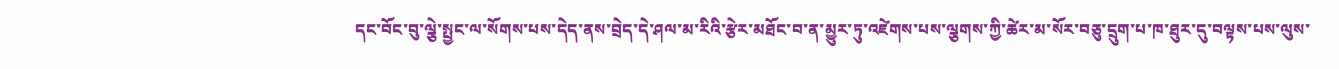དང་བོང་བུ་ལྕེ་སྤྱང་ལ་སོགས་པས་དེད་ནས་བྲེད་དེ་ཤལ་མ་རིའི་རྩེར་མཐོང་བ་ན་མྱུར་ཏུ་འཛེགས་པས་ལྕགས་ཀྱི་ཚེར་མ་སོར་བཅུ་དྲུག་པ་ཁ་ཐུར་དུ་བལྟས་པས་ལུས་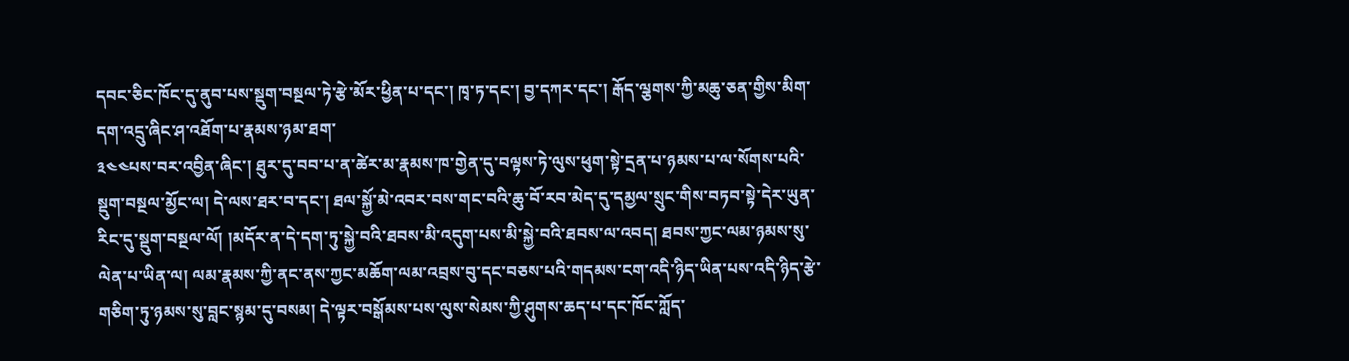དབང་ཅིང་ཁོང་དུ་ནུབ་པས་སྡུག་བསྔལ་ཏེ་རྩེ་མོར་ཕྱིན་པ་དང་། ཁྭ་ཏ་དང་། བྱ་དཀར་དང་། རྒོད་ལྕགས་ཀྱི་མཆུ་ཅན་གྱིས་མིག་དག་འདྲུ་ཞིང་ཤ་འཐོག་པ་རྣམས་ཉམ་ཐག་
༣༤༤པས་བར་འབྱིན་ཞིང་། ཐུར་དུ་བབ་པ་ན་ཚེར་མ་རྣམས་ཁ་གྱེན་དུ་བལྟས་ཏེ་ལུས་ཕུག་སྟེ་དྲན་པ་ཉམས་པ་ལ་སོགས་པའི་སྡུག་བསྔལ་མྱོང་ལ། དེ་ལས་ཐར་བ་དང་། ཐལ་སྐྱོ་མེ་འབར་བས་གང་བའི་ཆུ་བོ་རབ་མེད་དུ་དམྱལ་སྲུང་གིས་བཏབ་སྟེ་དེར་ཡུན་རིང་དུ་སྡུག་བསྔལ་ལོ། །མདོར་ན་དེ་དག་ཏུ་སྐྱེ་བའི་ཐབས་མི་འདུག་པས་མི་སྐྱེ་བའི་ཐབས་ལ་འབད། ཐབས་ཀྱང་ལམ་ཉམས་སུ་ལེན་པ་ཡིན་ལ། ལམ་རྣམས་ཀྱི་ནང་ནས་ཀྱང་མཆོག་ལམ་འབྲས་བུ་དང་བཅས་པའི་གདམས་ངག་འདི་ཉིད་ཡིན་པས་འདི་ཉིད་རྩེ་གཅིག་ཏུ་ཉམས་སུ་བླང་སྙམ་དུ་བསམ། དེ་ལྟར་བསྒོམས་པས་ལུས་སེམས་ཀྱི་ཤུགས་ཆད་པ་དང་ཁོང་ཀློད་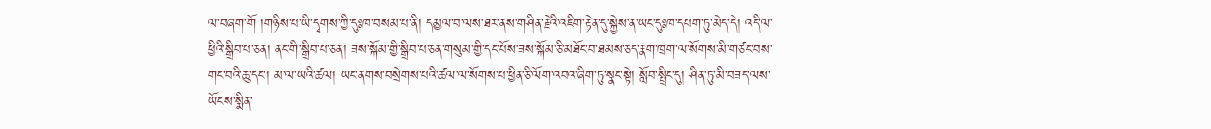ལ་བཞག་གོ །གཉིས་པ་ཡི་དྭགས་ཀྱི་དུཿཁ་བསམ་པ་ནི། དམྱལ་བ་ལས་ཐར་ནས་གཤིན་རྗེའི་འཇིག་རྟེན་དུ་སྐྱེས་ན་ཡང་དུཿཁ་དཔག་ཏུ་མེད་དེ། འདི་ལ་ཕྱིའི་སྒྲིབ་པ་ཅན། ནང་གི་སྒྲིབ་པ་ཅན། ཟས་སྐོམ་གྱི་སྒྲིབ་པ་ཅན་གསུམ་གྱི་དང་པོས་ཟས་སྐོམ་ཅི་མཐོང་བ་ཐམས་ཅད་རྣག་ཁྲག་ལ་སོགས་མི་གཙང་བས་གང་བའི་ཆུ་དང་། མ་ལ་ཡའི་ཚལ། ཡང་ནགས་བསྲེགས་པའི་ཚལ་ལ་སོགས་པ་ཕྱིན་ཅི་ལོག་འབའ་ཞིག་ཏུ་སྣང་སྟེ། སློབ་སྤྲིང་དུ། ཤིན་ཏུ་མི་བཟད་ལས་ཡོངས་སྨིན་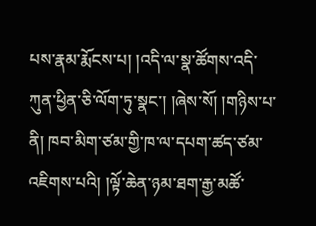པས་རྣམ་རྨོངས་པ། །འདི་ལ་སྣ་ཚོགས་འདི་ཀུན་ཕྱིན་ཅི་ལོག་ཏུ་སྣང་། །ཞེས་སོ། །གཉིས་པ་ནི། ཁབ་མིག་ཙམ་གྱི་ཁ་ལ་དཔག་ཚད་ཙམ་འཇིགས་པའི། །ལྟོ་ཆེན་ཉམ་ཐག་རྒྱ་མཚོ་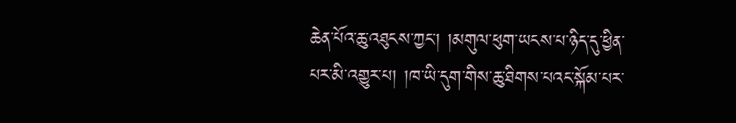ཆེན་པོའ་ཆུ་འཐུངས་ཀྱང་། །མགུལ་ཕུག་ཡངས་པ་ཉིད་དུ་ཕྱིན་པར་མི་འགྱུར་པ། །ཁ་ཡི་དུག་གིས་ཆུ་ཐིགས་པའང་སྐོམ་པར་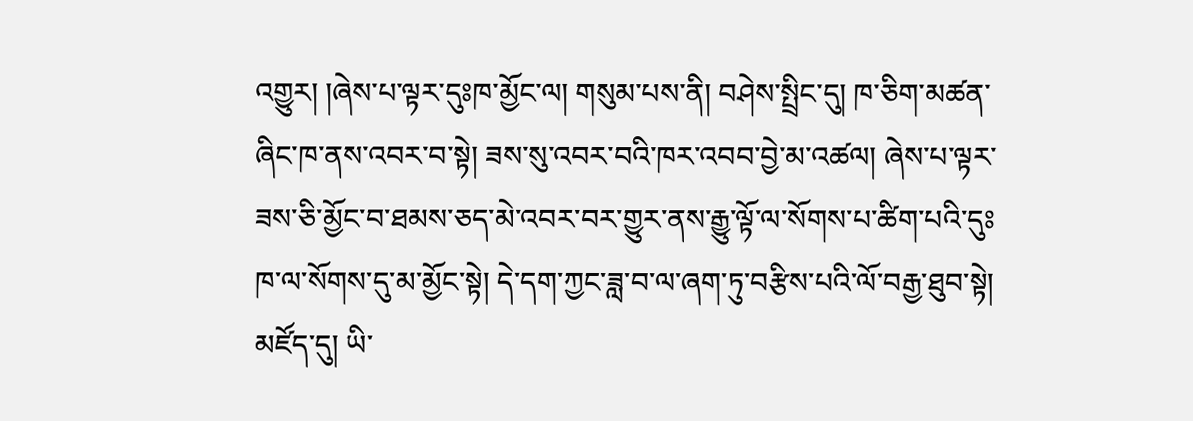འགྱུར། །ཞེས་པ་ལྟར་དུཿཁ་མྱོང་ལ། གསུམ་པས་ནི། བཤེས་སྤྲིང་དུ། ཁ་ཅིག་མཚན་ཞིང་ཁ་ནས་འབར་བ་སྟེ། ཟས་སུ་འབར་བའི་ཁར་འབབ་བྱེ་མ་འཚལ། ཞེས་པ་ལྟར་ཟས་ཅི་མྱོང་བ་ཐམས་ཅད་མེ་འབར་བར་གྱུར་ནས་རྒྱུ་ལྟོ་ལ་སོགས་པ་ཚིག་པའི་དུཿཁ་ལ་སོགས་དུ་མ་མྱོང་སྟེ། དེ་དག་ཀྱང་ཟླ་བ་ལ་ཞག་ཏུ་བརྩིས་པའི་ལོ་བརྒྱ་ཐུབ་སྟེ། མཛོད་དུ། ཡི་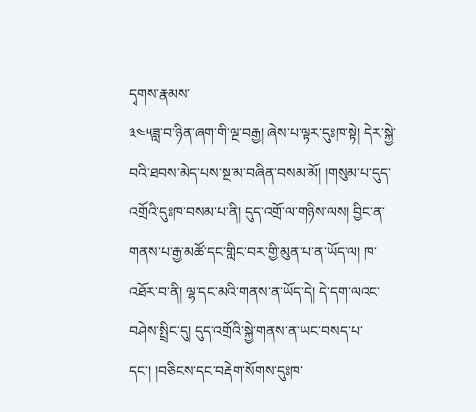དྭགས་རྣམས་
༣༤༥ཟླ་བ་ཉིན་ཞག་གི་ལྔ་བརྒྱ། ཞེས་པ་ལྟར་དུཿཁ་སྟེ། དེར་སྐྱེ་བའི་ཐབས་མེད་པས་སྔ་མ་བཞིན་བསམ་མོ། །གསུམ་པ་དུད་འགྲོའི་དུཿཁ་བསམ་པ་ནི། དུད་འགྲོ་ལ་གཉིས་ལས། བྱིང་ན་གནས་པ་རྒྱ་མཚོ་དང་གླིང་བར་གྱི་མུན་པ་ན་ཡོད་ལ། ཁ་འཐོར་བ་ནི། ལྷ་དང་མའི་གནས་ན་ཡོད་དེ། དེ་དག་ལའང་བཤེས་སྤྲིང་དུ། དུད་འགྲོའི་སྐྱེ་གནས་ན་ཡང་བསད་པ་དང་། །བཅིངས་དང་བརྡེག་སོགས་དུཿཁ་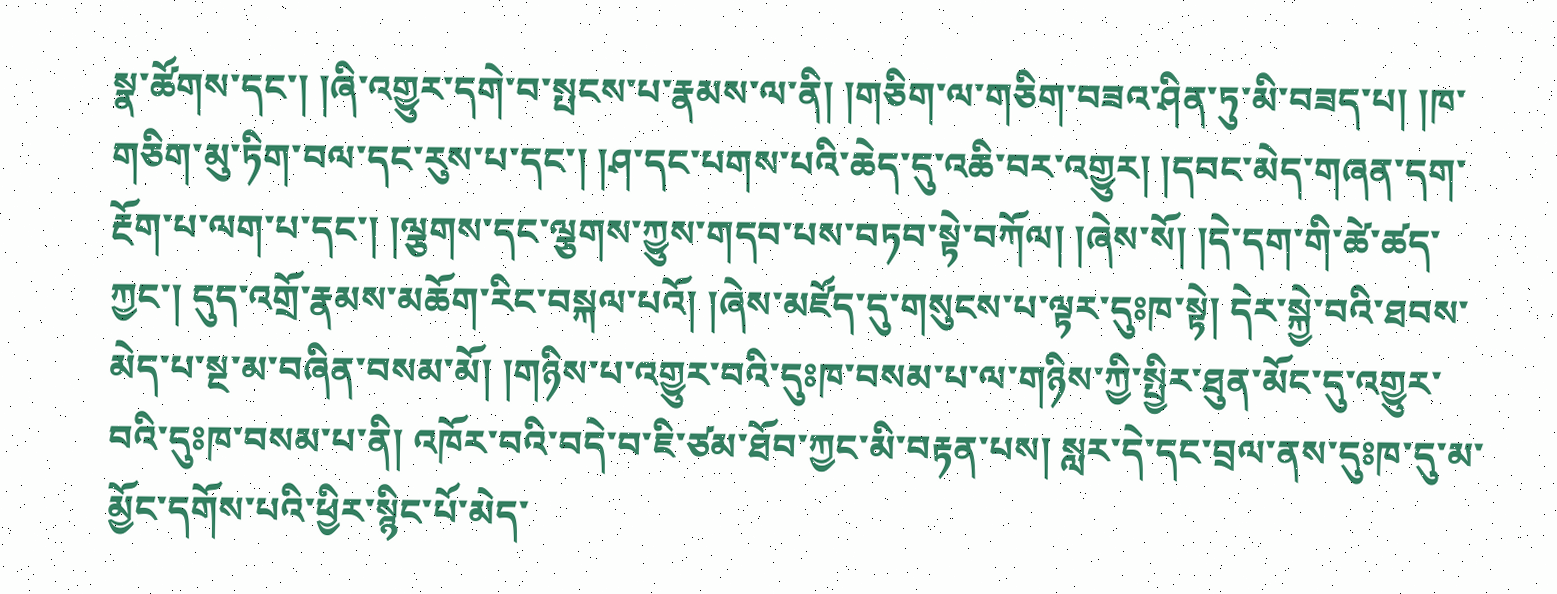སྣ་ཚོགས་དང་། །ཞི་འགྱུར་དགེ་བ་སྤངས་པ་རྣམས་ལ་ནི། །གཅིག་ལ་གཅིག་བཟའ་ཤིན་ཏུ་མི་བཟད་པ། །ཁ་གཅིག་མུ་ཏིག་བལ་དང་རུས་པ་དང་། །ཤ་དང་པགས་པའི་ཆེད་དུ་འཆི་བར་འགྱུར། །དབང་མེད་གཞན་དག་རྔོག་པ་ལག་པ་དང་། །ལྕགས་དང་ལྕགས་ཀྱུས་གདབ་པས་བཏབ་སྟེ་བཀོལ། །ཞེས་སོ། །དེ་དག་གི་ཚེ་ཚད་ཀྱང་། དུད་འགྲོ་རྣམས་མཆོག་རིང་བསྐལ་པའོ། །ཞེས་མཛོད་དུ་གསུངས་པ་ལྟར་དུཿཁ་སྟེ། དེར་སྐྱེ་བའི་ཐབས་མེད་པ་སྔ་མ་བཞིན་བསམ་མོ། །གཉིས་པ་འགྱུར་བའི་དུཿཁ་བསམ་པ་ལ་གཉིས་ཀྱི་སྤྱིར་ཐུན་མོང་དུ་འགྱུར་བའི་དུཿཁ་བསམ་པ་ནི། འཁོར་བའི་བདེ་བ་ཇི་ཙམ་ཐོབ་ཀྱང་མི་བརྟན་པས། སླར་དེ་དང་བྲལ་ནས་དུཿཁ་དུ་མ་མྱོང་དགོས་པའི་ཕྱིར་སྙིང་པོ་མེད་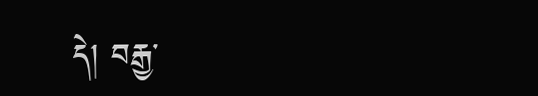དེ། བརྒྱ་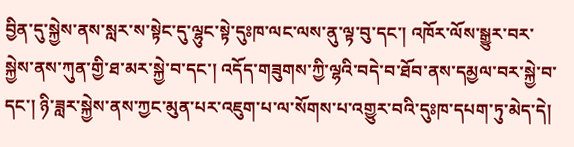བྱིན་དུ་སྐྱེས་ནས་སླར་ས་སྟེང་དུ་ལྷུང་སྟེ་དུཿཁ་ལང་ལས་ནུ་ལྟ་བུ་དང་། འཁོར་ལོས་སྒྱུར་བར་སྐྱེས་ནས་ཀུན་གྱི་ཐ་མར་སྐྱེ་བ་དང་། འདོད་གཟུགས་ཀྱི་ལྷའི་བདེ་བ་ཐོབ་ནས་དམྱལ་བར་སྐྱེ་བ་དང་། ཉི་ཟླར་སྐྱེས་ནས་ཀྱང་མུན་པར་འཇུག་པ་ལ་སོགས་པ་འགྱུར་བའི་དུཿཁ་དཔག་ཏུ་མེད་དེ།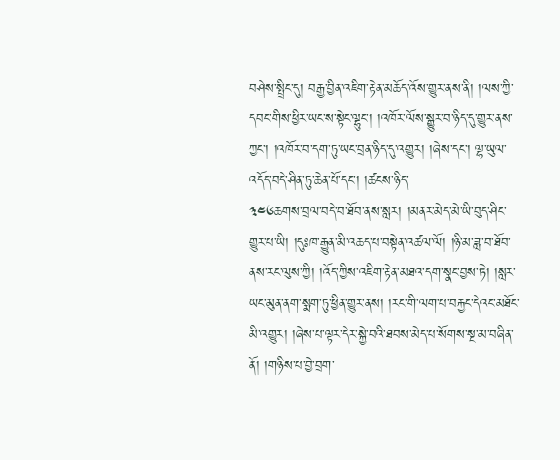བཤེས་སྤྲིང་དུ། བརྒྱ་བྱིན་འཇིག་རྟེན་མཆོད་འོས་གྱུར་ནས་ནི། །ལས་ཀྱི་དབང་གིས་ཕྱིར་ཡང་ས་སྟེང་ལྷུང་། །འཁོར་ལོས་སྒྱུར་བ་ཉིད་དུ་གྱུར་ནས་ཀྱང་། །འཁོར་བ་དག་ཏུ་ཡང་བྲན་ཉིད་དུ་འགྱུར། །ཞེས་དང་། ལྷ་ཡུལ་འདོད་བདེ་ཤིན་ཏུ་ཆེན་པོ་དང་། །ཚངས་ཉིད་
༣༤༦ཆགས་བྲལ་བདེ་བ་ཐོབ་ནས་སླར། །མནར་མེད་མེ་ཡི་བུད་ཤིང་གྱུར་པ་ཡི། །དུཿཁ་རྒྱུན་མི་འཆད་པ་བསྟེན་འཚལ་ལོ། །ཉི་མ་ཟླ་བ་ཐོབ་ནས་རང་ལུས་ཀྱི། །འོད་ཀྱིས་འཇིག་རྟེན་མཐའ་དག་སྣང་བྱས་ཏེ། །སླར་ཡང་མུན་ནག་སྨག་ཏུ་ཕྱིན་གྱུར་ནས། །རང་གི་ལག་པ་བརྐྱང་དེའང་མཐོང་མི་འགྱུར། །ཞེས་པ་ལྟར་དེར་སྐྱེ་བའི་ཐབས་མེད་པ་སོགས་སྔ་མ་བཞིན་ནོ། །གཉིས་པ་བྱེ་བྲག་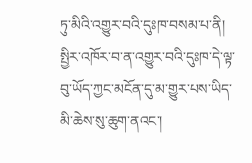ཏུ་མིའི་འགྱུར་བའི་དུཿཁ་བསམ་པ་ནི། སྤྱིར་འཁོར་བ་ན་འགྱུར་བའི་དུཿཁ་དེ་ལྟ་བུ་ཡོད་ཀྱང་མངོན་དུ་མ་གྱུར་པས་ཡིད་མི་ཆེས་སུ་ཆུག་ནའང་།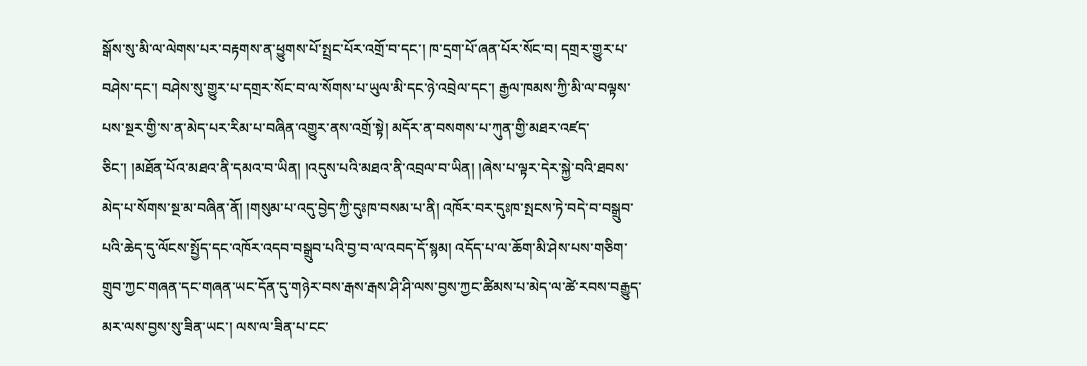སྒོས་སུ་མི་ལ་ལེགས་པར་བརྟགས་ན་ཕྱུགས་པོ་སྤྲང་པོར་འགྲོ་བ་དང་། ཁ་དྲག་པོ་ཞན་པོར་སོང་བ། དགྲར་གྱུར་པ་བཤེས་དང་། བཤེས་སུ་གྱུར་པ་དགྲར་སོང་བ་ལ་སོགས་པ་ཡུལ་མི་དང་ཉེ་འབྲེལ་དང་། རྒྱལ་ཁམས་ཀྱི་མི་ལ་བལྟས་པས་སྔར་གྱི་ས་ན་མེད་པར་རིམ་པ་བཞིན་འགྱུར་ནས་འགྲོ་སྟེ། མདོར་ན་བསགས་པ་ཀུན་གྱི་མཐར་འཛད་ཅིང་། །མཐོན་པོའ་མཐའ་ནི་དམའ་བ་ཡིན། །འདུས་པའི་མཐའ་ནི་འབྲལ་བ་ཡིན། །ཞེས་པ་ལྟར་དེར་སྐྱེ་བའི་ཐབས་མེད་པ་སོགས་སྔ་མ་བཞིན་ནོ། །གསུམ་པ་འདུ་བྱེད་ཀྱི་དུཿཁ་བསམ་པ་ནི། འཁོར་བར་དུཿཁ་སྤངས་ཏེ་བདེ་བ་བསྒྲུབ་པའི་ཆེད་དུ་ལོངས་སྤྱོད་དང་འཁོར་འདབ་བསྒྲུབ་པའི་བྱ་བ་ལ་འབད་དོ་སྙམ། འདོད་པ་ལ་ཆོག་མི་ཤེས་པས་གཅིག་གྲུབ་ཀྱང་གཞན་དང་གཞན་ཡང་དོན་དུ་གཉེར་བས་རྒས་རྒས་ཤི་ཤི་ལས་བྱས་ཀྱང་ཚིམས་པ་མེད་ལ་ཚེ་རབས་བརྒྱུད་མར་ལས་བྱས་སུ་ཟིན་ཡང་། ལས་ལ་ཟིན་པ་ངང་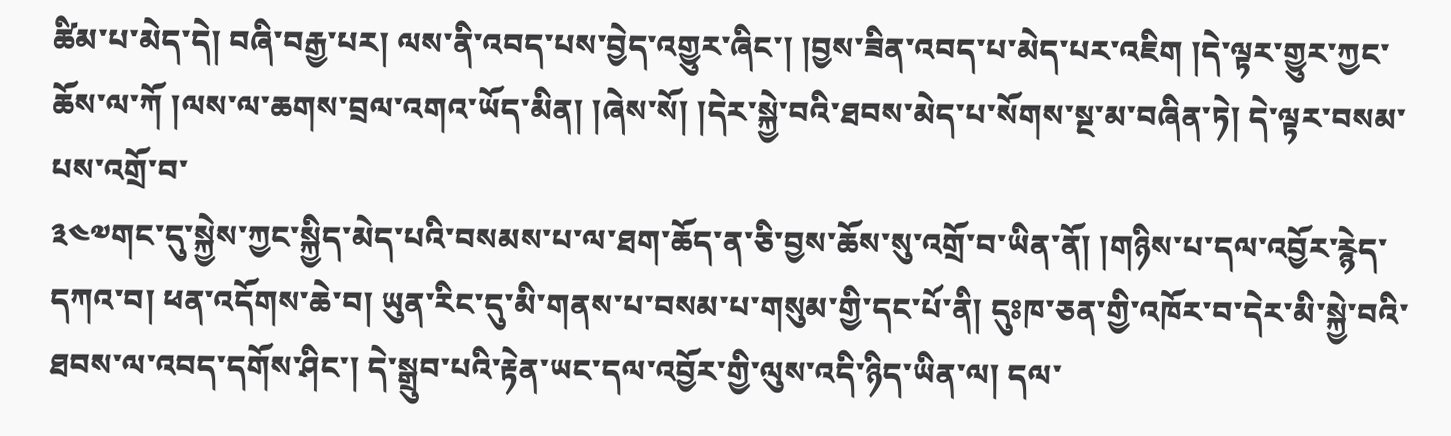ཚིམ་པ་མེད་དེ། བཞི་བརྒྱ་པར། ལས་ནི་འབད་པས་བྱེད་འགྱུར་ཞིང་། །བྱས་ཟིན་འབད་པ་མེད་པར་འཇིག །དེ་ལྟར་གྱུར་ཀྱང་ཆོས་ལ་ཀོ །ལས་ལ་ཆགས་བྲལ་འགའ་ཡོད་མིན། །ཞེས་སོ། །དེར་སྐྱེ་བའི་ཐབས་མེད་པ་སོགས་སྔ་མ་བཞིན་ཏེ། དེ་ལྟར་བསམ་པས་འགྲོ་བ་
༣༤༧གང་དུ་སྐྱེས་ཀྱང་སྐྱིད་མེད་པའི་བསམས་པ་ལ་ཐག་ཆོད་ན་ཅི་བྱས་ཆོས་སུ་འགྲོ་བ་ཡིན་ནོ། །གཉིས་པ་དལ་འབྱོར་རྙེད་དཀའ་བ། ཕན་འདོགས་ཆེ་བ། ཡུན་རིང་དུ་མི་གནས་པ་བསམ་པ་གསུམ་གྱི་དང་པོ་ནི། དུཿཁ་ཅན་གྱི་འཁོར་བ་དེར་མི་སྐྱེ་བའི་ཐབས་ལ་འབད་དགོས་ཤིང་། དེ་སྒྲུབ་པའི་རྟེན་ཡང་དལ་འབྱོར་གྱི་ལུས་འདི་ཉིད་ཡིན་ལ། དལ་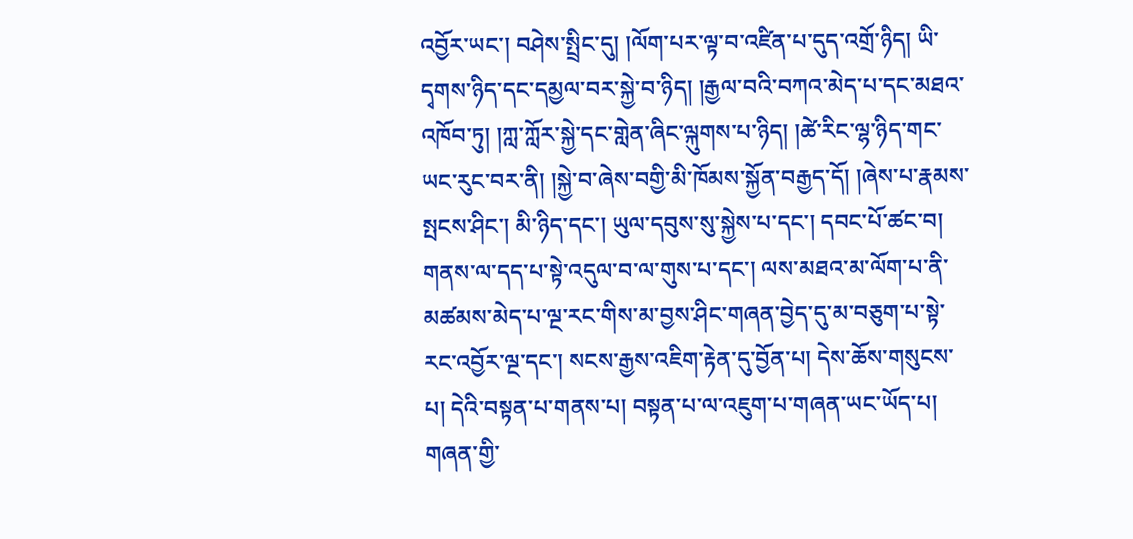འབྱོར་ཡང་། བཤེས་སྤྲིང་དུ། །ལོག་པར་ལྟ་བ་འཛིན་པ་དུད་འགྲོ་ཉིད། ཡི་དྭགས་ཉིད་དང་དམྱལ་བར་སྐྱེ་བ་ཉིད། །རྒྱལ་བའི་བཀའ་མེད་པ་དང་མཐའ་འཁོབ་ཏུ། །ཀླ་ཀློར་སྐྱེ་དང་གླེན་ཞིང་ལྐུགས་པ་ཉིད། །ཚེ་རིང་ལྷ་ཉིད་གང་ཡང་རུང་བར་ནི། །སྐྱེ་བ་ཞེས་བགྱི་མི་ཁོམས་སྐྱོན་བརྒྱད་དོ། །ཞེས་པ་རྣམས་སྤངས་ཤིང་། མི་ཉིད་དང་། ཡུལ་དབུས་སུ་སྐྱེས་པ་དང་། དབང་པོ་ཚང་བ། གནས་ལ་དད་པ་སྟེ་འདུལ་བ་ལ་གུས་པ་དང་། ལས་མཐའ་མ་ལོག་པ་ནི་མཚམས་མེད་པ་ལྔ་རང་གིས་མ་བྱས་ཤིང་གཞན་བྱེད་དུ་མ་བཅུག་པ་སྟེ་རང་འབྱོར་ལྔ་དང་། སངས་རྒྱས་འཇིག་རྟེན་དུ་བྱོན་པ། དེས་ཆོས་གསུངས་པ། དེའི་བསྟན་པ་གནས་པ། བསྟན་པ་ལ་འཇུག་པ་གཞན་ཡང་ཡོད་པ། གཞན་གྱི་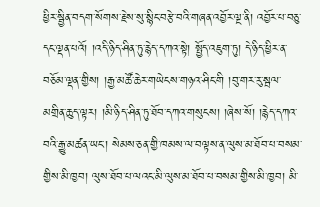ཕྱིར་སྦྱིན་བདག་སོགས་རྗེས་སུ་སྙིང་བརྩེ་བའི་གཞན་འབྱོར་ལྔ་ནི། འབྱོར་པ་བཅུ་དང་ལྡན་པའོ། །འདི་ཉིད་ཤིན་ཏུ་རྙེད་དཀའ་སྟེ། སྤྱོད་འཇུག་ཏུ། དེ་ཉིད་ཕྱིར་ན་བཅོམ་ལྡན་གྱིས། །རྒྱ་མཚོ་ཆེར་གཡེངས་གཉའ་ཤིང་གི །བུ་གར་རུ་སྦལ་མགྲིན་ཆུད་ལྟར། །མི་ཉིད་ཤིན་ཏུ་ཐོབ་དཀའ་གསུངས། །ཞེས་སོ། །རྙེད་དཀའ་བའི་རྒྱུ་མཚན་ཡང་། སེམས་ཅན་གྱི་ཁམས་ལ་བལྟས་ན་ལུས་མ་ཐོབ་པ་བསམ་གྱིས་མི་ཁྱབ། ལུས་ཐོབ་པ་ལའང་མི་ལུས་མ་ཐོབ་པ་བསམ་གྱིས་མི་ཁྱབ། མི་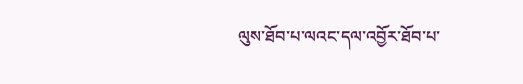ལུས་ཐོབ་པ་ལའང་དལ་འབྱོར་ཐོབ་པ་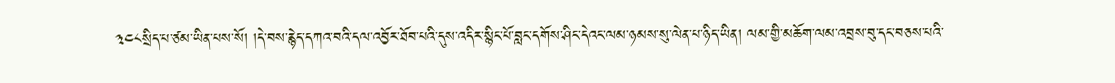༣༤༨སྲིད་པ་ཙམ་ཡིན་པས་སོ། །དེ་བས་རྙེད་དཀའ་བའི་དལ་འབྱོར་ཐོབ་པའི་དུས་འདིར་སྙིང་པོ་བླང་དགོས་ཤིང་དེའང་ལམ་ཉམས་སུ་ལེན་པ་ཉིད་ཡིན། ལམ་གྱི་མཆོག་ལམ་འབྲས་བུ་དང་བཅས་པའི་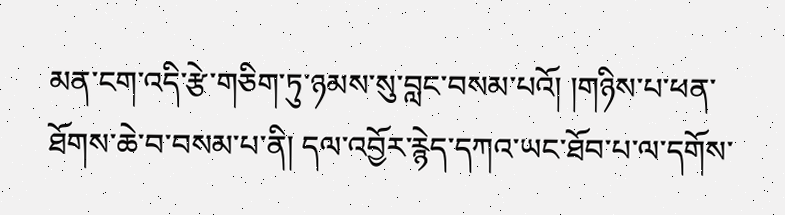མན་ངག་འདི་རྩེ་གཅིག་ཏུ་ཉམས་སུ་བླང་བསམ་པའོ། །གཉིས་པ་ཕན་ཐོགས་ཆེ་བ་བསམ་པ་ནི། དལ་འབྱོར་རྙེད་དཀའ་ཡང་ཐོབ་པ་ལ་དགོས་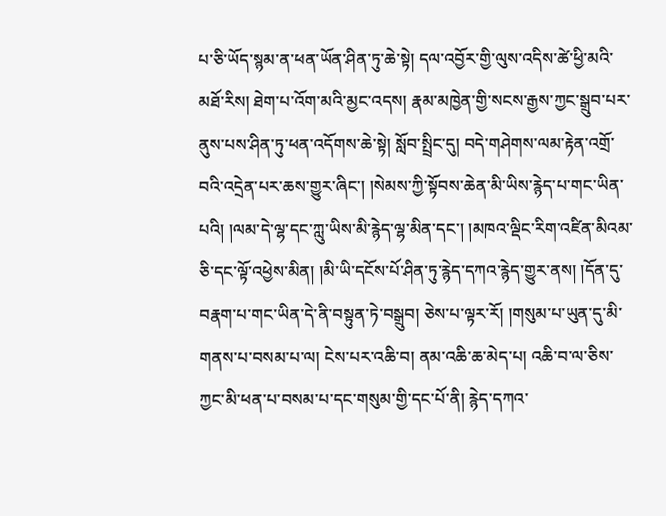པ་ཅི་ཡོད་སྙམ་ན་ཕན་ཡོན་ཤིན་ཏུ་ཆེ་སྟེ། དལ་འབྱོར་གྱི་ལུས་འདིས་ཚེ་ཕྱི་མའི་མཐོ་རིས། ཐེག་པ་འོག་མའི་མྱང་འདས། རྣམ་མཁྱེན་གྱི་སངས་རྒྱས་ཀྱང་སྒྲུབ་པར་ནུས་པས་ཤིན་ཏུ་ཕན་འདོགས་ཆེ་སྟེ། སློབ་སྤྲིང་དུ། བདེ་གཤེགས་ལམ་རྟེན་འགྲོ་བའི་འདྲེན་པར་ཆས་གྱུར་ཞིང་། །སེམས་ཀྱི་སྟོབས་ཆེན་མི་ཡིས་རྙེད་པ་གང་ཡིན་པའི། །ལམ་དེ་ལྷ་དང་ཀླུ་ཡིས་མི་རྙེད་ལྷ་མིན་དང་། །མཁའ་ལྡིང་རིག་འཛིན་མིའམ་ཅི་དང་ལྟོ་འཕྱེས་མིན། །མི་ཡི་དངོས་པོ་ཤིན་ཏུ་རྙེད་དཀའ་རྙེད་གྱུར་ནས། །དོན་དུ་བརྣག་པ་གང་ཡིན་དེ་ནི་བསྟུན་ཏེ་བསྒྲུབ། ཅེས་པ་ལྟར་རོ། །གསུམ་པ་ཡུན་དུ་མི་གནས་པ་བསམ་པ་ལ། ངེས་པར་འཆི་བ། ནམ་འཆི་ཆ་མེད་པ། འཆི་བ་ལ་ཅིས་ཀྱང་མི་ཕན་པ་བསམ་པ་དང་གསུམ་གྱི་དང་པོ་ནི། རྙེད་དཀའ་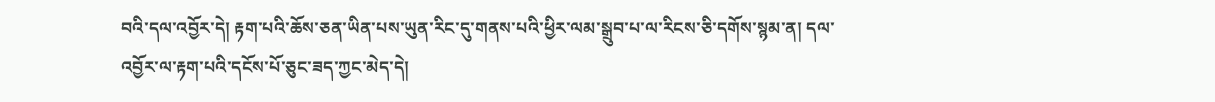བའི་དལ་འབྱོར་དེ། རྟག་པའི་ཆོས་ཅན་ཡིན་པས་ཡུན་རིང་དུ་གནས་པའི་ཕྱིར་ལམ་སྒྲུབ་པ་ལ་རིངས་ཅི་དགོས་སྙམ་ན། དལ་འབྱོར་ལ་རྟག་པའི་དངོས་པོ་ཅུང་ཟད་ཀྱང་མེད་དེ།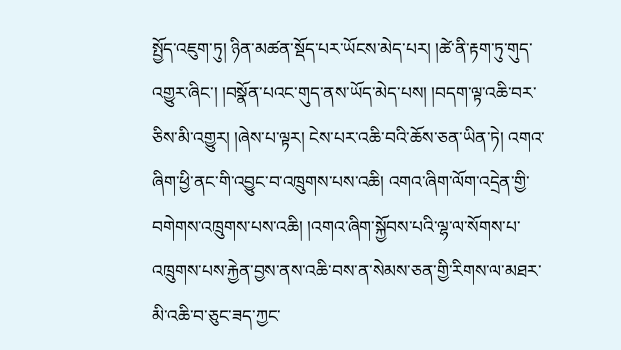སྤྱོད་འཇུག་ཏུ། ཉིན་མཚན་སྡོད་པར་ཡོངས་མེད་པར། །ཚེ་ནི་རྟག་ཏུ་གུད་འགྱུར་ཞིང་། །བསྣོན་པའང་གུད་ནས་ཡོད་མེད་པས། །བདག་ལྟ་འཆི་བར་ཅིས་མི་འགྱུར། །ཞེས་པ་ལྟར། ངེས་པར་འཆི་བའི་ཆོས་ཅན་ཡིན་ཏེ། འགའ་ཞིག་ཕྱི་ནང་གི་འབྱུང་བ་འཁྲུགས་པས་འཆི། འགའ་ཞིག་ལོག་འདྲེན་གྱི་བགེགས་འཁྲུགས་པས་འཆི། །འགའ་ཞིག་སྐྱོབས་པའི་ལྷ་ལ་སོགས་པ་འཁྲུགས་པས་རྐྱེན་བྱས་ནས་འཆི་བས་ན་སེམས་ཅན་གྱི་རིགས་ལ་མཐར་མི་འཆི་བ་ཅུང་ཟད་ཀྱང་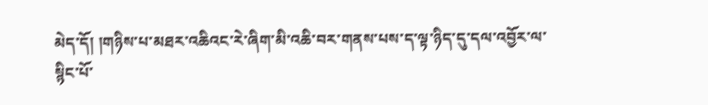མེད་དོ། །གཉིས་པ་མཐར་འཆིའང་རེ་ཞིག་མི་འཆི་བར་གནས་པས་ད་ལྟ་ཉིད་དུ་དལ་འབྱོར་ལ་སྙིང་པོ་